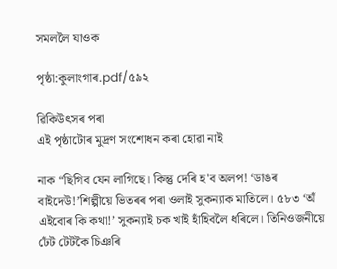সমললৈ যাওক

পৃষ্ঠা:কুলাংগাৰ.pdf/৫৯২

ৱিকিউৎসৰ পৰা
এই পৃষ্ঠাটোৰ মুদ্ৰণ সংশোধন কৰা হোৱা নাই

নাক “ছিগিব যেন লাগিছে। কিন্তু দেৰি হ'ব অলপ! ‘ডাঙৰ বাইদেউ!’শিল্পীয়ে ভিতৰৰ পৰা ওলাই সুকন্যাক মাতিলে। ৫৮৩ ‘অঁ এইবোৰ কি কথা!’ সুকন্যাই চক খাই হাঁহিবলৈ ধৰিলে। তিনিওজনীয়ে ঢেঁট টেটকৈ চিঞৰি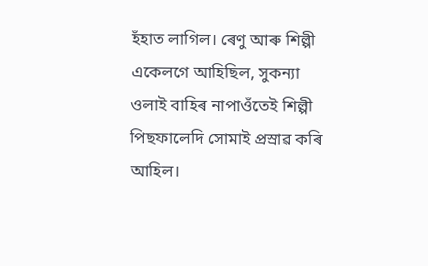হঁহাত লাগিল। ৰেণু আৰু শিল্পী একেলগে আহিছিল, সুকন্যা ওলাই বাহিৰ নাপাওঁতেই শিল্পী পিছফালেদি সোমাই প্ৰস্ৰাৱ কৰি আহিল।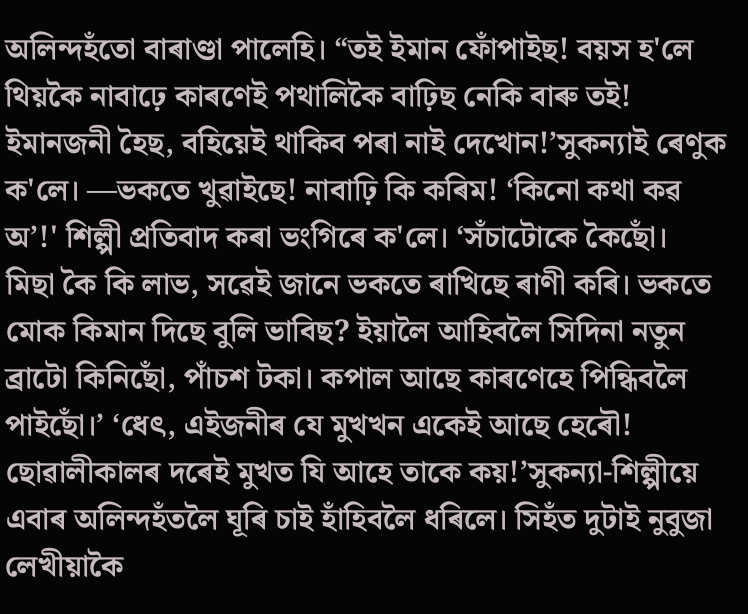অলিন্দহঁতো বাৰাণ্ডা পালেহি। “তই ইমান ফোঁপাইছ! বয়স হ'লে থিয়কৈ নাবাঢ়ে কাৰণেই পথালিকৈ বাঢ়িছ নেকি বাৰু তই! ইমানজনী হৈছ, বহিয়েই থাকিব পৰা নাই দেখোন!’সুকন্যাই ৰেণুক ক'লে। —ভকতে খুৱাইছে! নাবাঢ়ি কি কৰিম! ‘কিনো কথা কৱ অ’!' শিল্পী প্ৰতিবাদ কৰা ভংগিৰে ক'লে। ‘সঁচাটোকে কৈছোঁ। মিছা কৈ কি লাভ, সৱেই জানে ভকতে ৰাখিছে ৰাণী কৰি। ভকতে মোক কিমান দিছে বুলি ভাবিছ? ইয়ালৈ আহিবলৈ সিদিনা নতুন ব্ৰাটো কিনিছোঁ, পাঁচশ টকা। কপাল আছে কাৰণেহে পিন্ধিবলৈ পাইছোঁ।’ ‘ধেৎ, এইজনীৰ যে মুখখন একেই আছে হেৰৌ! ছোৱালীকালৰ দৰেই মুখত যি আহে তাকে কয়!’সুকন্যা-শিল্পীয়ে এবাৰ অলিন্দহঁতলৈ ঘূৰি চাই হাঁহিবলৈ ধৰিলে। সিহঁত দুটাই নুবুজা লেখীয়াকৈ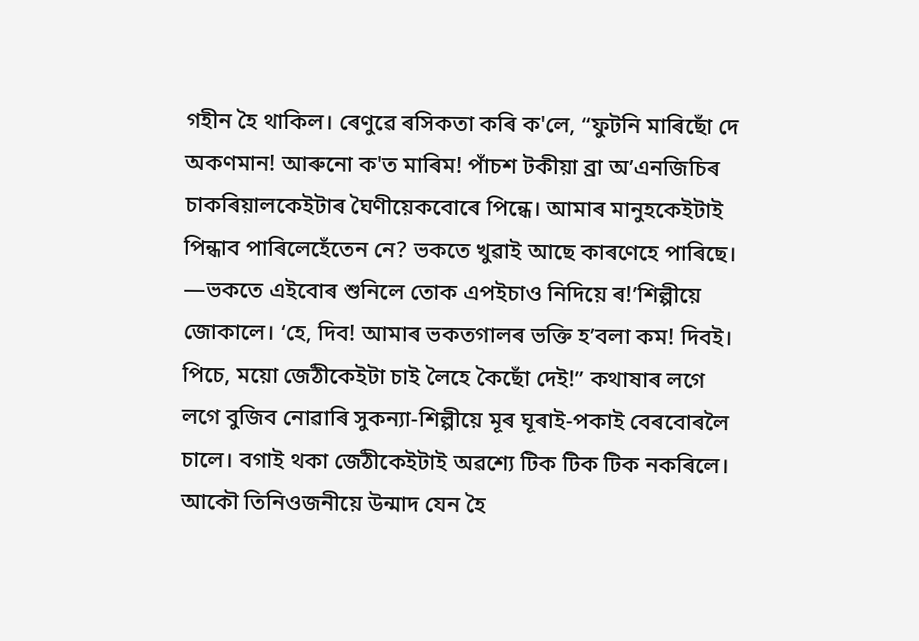গহীন হৈ থাকিল। ৰেণুৱে ৰসিকতা কৰি ক'লে, “ফুটনি মাৰিছোঁ দে অকণমান! আৰুনো ক'ত মাৰিম! পাঁচশ টকীয়া ব্ৰা অ’এনজিচিৰ চাকৰিয়ালকেইটাৰ ঘৈণীয়েকবোৰে পিন্ধে। আমাৰ মানুহকেইটাই পিন্ধাব পাৰিলেহেঁতেন নে? ভকতে খুৱাই আছে কাৰণেহে পাৰিছে। —ভকতে এইবোৰ শুনিলে তোক এপইচাও নিদিয়ে ৰ!’শিল্পীয়ে জোকালে। ‘হে, দিব! আমাৰ ভকতগালৰ ভক্তি হ’বলা কম! দিবই। পিচে, ময়ো জেঠীকেইটা চাই লৈহে কৈছোঁ দেই!” কথাষাৰ লগে লগে বুজিব নোৱাৰি সুকন্যা-শিল্পীয়ে মূৰ ঘূৰাই-পকাই বেৰবোৰলৈ চালে। বগাই থকা জেঠীকেইটাই অৱশ্যে টিক টিক টিক নকৰিলে। আকৌ তিনিওজনীয়ে উন্মাদ যেন হৈ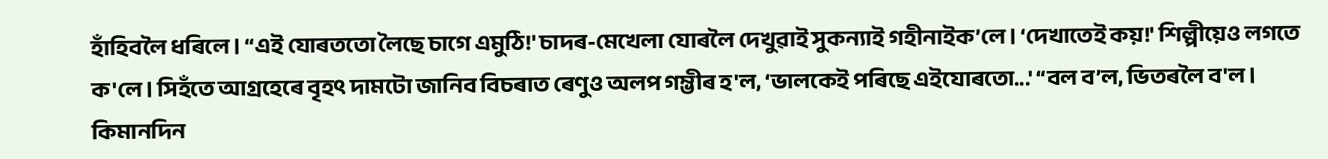হাঁহিবলৈ ধৰিলে। “এই যোৰততো লৈছে চাগে এমুঠি!' চাদৰ-মেখেলা যোৰলৈ দেখুৱাই সুকন্যাই গহীনাইক’লে। ‘দেখাতেই কয়!' শিল্পীয়েও লগতে ক'লে। সিহঁতে আগ্ৰহেৰে বৃহৎ দামটো জানিব বিচৰাত ৰেণুও অলপ গম্ভীৰ হ'ল, ‘ভালকেই পৰিছে এইযোৰতো...' “বল ব’ল, ভিতৰলৈ ব'ল। কিমানদিন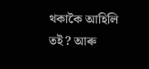থকাকৈ আহিলি তই? আৰু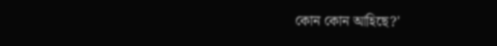কোন কোন আহিছে?'